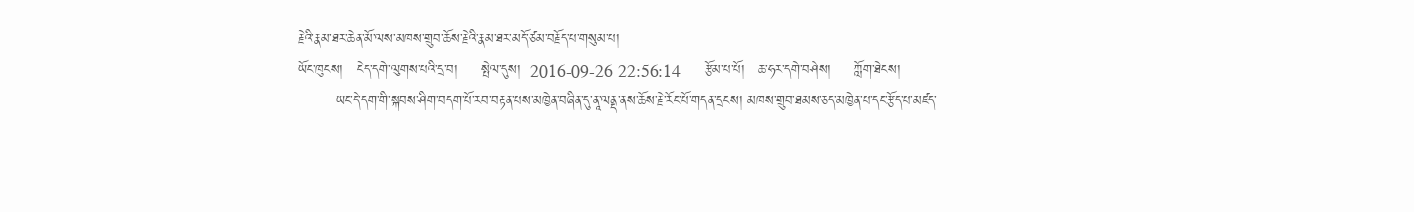རྗེའི་རྣམ་ཐར་ཆེན་མོ་ལས་མཁས་གྲུབ་ཆོས་རྗེའི་རྣམ་ཐར་མདོ་ཙམ་བརྗོད་པ་གསུམ་པ།
ཡོང་ཁུངས།   ངེད་དགེ་ལུགས་པའི་དྲ་བ།     སྤེལ་དུས།  2016-09-26 22:56:14     རྩོམ་པ་པོ།   ཆ་ཧར་དགེ་བཤེས།     ཀློག་ཐེངས།
        ཡང་དེ་དག་གི་སྐབས་ཤིག་བདག་པོ་རབ་བརྟན་པས་མཁྱེན་བཞིན་དུ་ནཱ་ལནྡ་ནས་ཆོས་རྗེ་རོང་པོ་གདན་དྲངས། མཁས་གྲུབ་ཐམས་ཅད་མཁྱེན་པ་དང་རྩོད་པ་མཛད་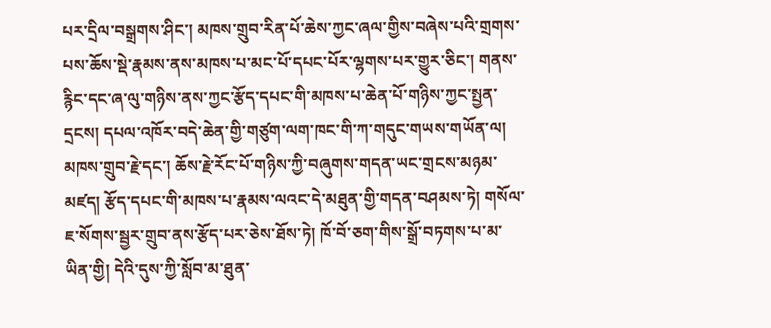པར་དྲིལ་བསྒྲགས་ཤིང་། མཁས་གྲུབ་རིན་པོ་ཆེས་ཀྱང་ཞལ་གྱིས་བཞེས་པའི་གྲགས་པས་ཆོས་སྡེ་རྣམས་ནས་མཁས་པ་མང་པོ་དཔང་པོར་ལྷགས་པར་གྱུར་ཅིང་། གནས་རྙིང་དང་ཞ་ལུ་གཉིས་ནས་ཀྱང་རྩོད་དཔང་གི་མཁས་པ་ཆེན་པོ་གཉིས་ཀྱང་སྤྱན་དྲངས། དཔལ་འཁོར་བདེ་ཆེན་གྱི་གཙུག་ལག་ཁང་གི་ཀ་གདུང་གཡས་གཡོན་ལ། མཁས་གྲུབ་རྗེ་དང་། ཆོས་རྗེ་རོང་པོ་གཉིས་ཀྱི་བཞུགས་གདན་ཡང་གྲངས་མཉམ་མཛད། རྩོད་དཔང་གི་མཁས་པ་རྣམས་ལའང་དེ་མཐུན་གྱི་གདན་བཤམས་ཏེ། གསོལ་ཇ་སོགས་སྦྱར་གྲུབ་ནས་རྩོད་པར་ཅེས་ཐོས་ཏེ། ཁོ་བོ་ཅག་གིས་སྒྲོ་བཏགས་པ་མ་ཡིན་གྱི། དེའི་དུས་ཀྱི་སློབ་མ་ཐུན་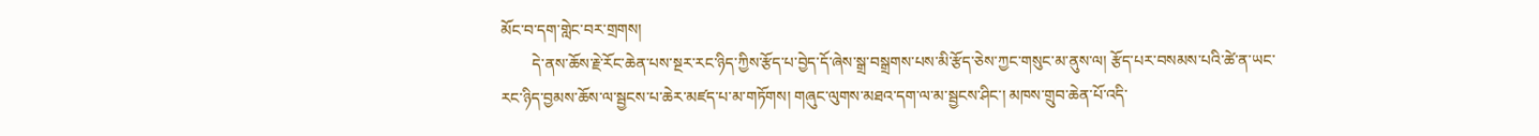མོང་བ་དག་གླེང་བར་གྲགས།
        དེ་ནས་ཆོས་རྗེ་རོང་ཆེན་པས་སྔར་རང་ཉིད་ཀྱིས་རྩོད་པ་བྱེད་དོ་ཞེས་སྒྲ་བསྒྲགས་པས་མི་རྩོད་ཅེས་ཀྱང་གསུང་མ་ནུས་ལ། རྩོད་པར་བསམས་པའི་ཚེ་ན་ཡང་རང་ཉིད་བྱམས་ཆོས་ལ་སྦྱངས་པ་ཆེར་མཛད་པ་མ་གཏོགས། གཞུང་ལུགས་མཐའ་དག་ལ་མ་སྦྱངས་ཤིང་། མཁས་གྲུབ་ཆེན་པོ་འདི་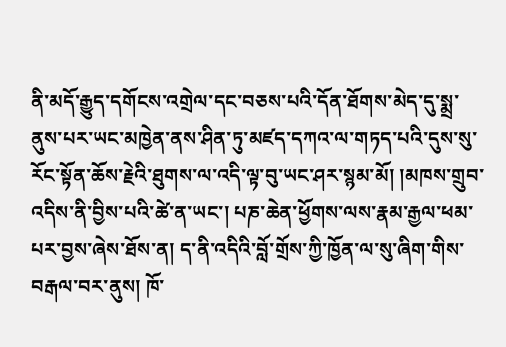ནི་མདོ་རྒྱུད་དགོངས་འགྲེལ་དང་བཅས་པའི་དོན་ཐོགས་མེད་དུ་སྨྲ་ནུས་པར་ཡང་མཁྱེན་ནས་ཤིན་ཏུ་མཛད་དཀའ་ལ་གཏད་པའི་དུས་སུ་རོང་སྟོན་ཆོས་རྗེའི་ཐུགས་ལ་འདི་ལྟ་བུ་ཡང་ཤར་སྙམ་མོ། །མཁས་གྲུབ་འདིས་ནི་བྱིས་པའི་ཚེ་ན་ཡང་། པཎ་ཆེན་ཕྱོགས་ལས་རྣམ་རྒྱལ་ཕམ་པར་བྱས་ཞེས་ཐོས་ན། ད་ནི་འདིའི་བློ་གྲོས་ཀྱི་ཁྱོན་ལ་སུ་ཞིག་གིས་བརྒལ་བར་ནུས། ཁོ་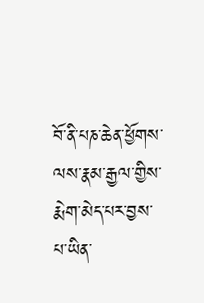བོ་ནི་པཎ་ཆེན་ཕྱོགས་ལས་རྣམ་རྒྱལ་གྱིས་རྨེག་མེད་པར་བྱས་པ་ཡིན་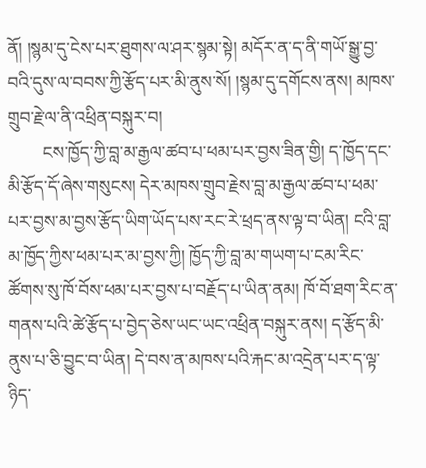ནོ། །སྙམ་དུ་ངེས་པར་ཐུགས་ལ་ཤར་སྙམ་སྟེ། མདོར་ན་ད་ནི་གཡོ་སྒྱུ་བྱ་བའི་དུས་ལ་བབས་ཀྱི་རྩོད་པར་མི་ནུས་སོ། །སྙམ་དུ་དགོངས་ནས། མཁས་གྲུབ་རྗེ་ལ་ནི་འཕྲིན་བསྐུར་བ།
        ངས་ཁྱོད་ཀྱི་བླ་མ་རྒྱལ་ཚབ་པ་ཕམ་པར་བྱས་ཟིན་གྱི། ད་ཁྱོད་དང་མི་རྩོད་དོ་ཞེས་གསུངས། དེར་མཁས་གྲུབ་རྗེས་བླ་མ་རྒྱལ་ཚབ་པ་ཕམ་པར་བྱས་མ་བྱས་རྩོད་ཡིག་ཡོད་པས་རང་རེ་ཕྲད་ནས་ལྟ་བ་ཡིན། ངའི་བླ་མ་ཁྱོད་ཀྱིས་ཕམ་པར་མ་བྱས་ཀྱི། ཁྱོད་ཀྱི་བླ་མ་གཡག་པ་ངམ་རིང་ཚོགས་སུ་ཁོ་བོས་ཕམ་པར་བྱས་པ་བརྗོད་པ་ཡིན་ནམ། ཁོ་བོ་ཐག་རིང་ན་གནས་པའི་ཚེ་རྩོད་པ་བྱེད་ཅེས་ཡང་ཡང་འཕྲིན་བསྐུར་ནས། ད་རྩོད་མི་ནུས་པ་ཅི་བྱུང་བ་ཡིན། དེ་བས་ན་མཁས་པའི་རྐང་མ་འདྲེན་པར་ད་ལྟ་ཉིད་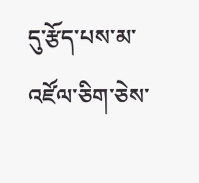དུ་རྩོད་པས་མ་འཛོལ་ཅིག་ཅེས་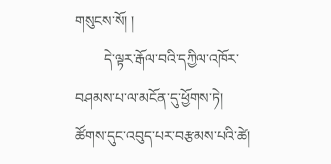གསུངས་སོ། །
        དེ་ལྟར་རྒོལ་བའི་དཀྱིལ་འཁོར་བཤམས་པ་ལ་མངོན་དུ་ཕྱོགས་ཏེ། ཚོགས་དུང་འབུད་པར་བརྩམས་པའི་ཚེ།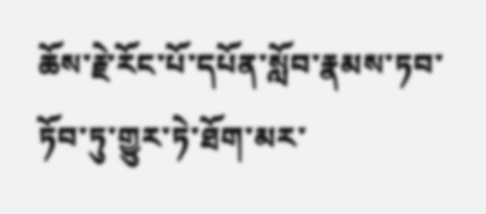ཆོས་རྗེ་རོང་པོ་དཔོན་སློབ་རྣམས་ཏབ་ཏོབ་ཏུ་གྱུར་ཏེ་ཐོག་མར་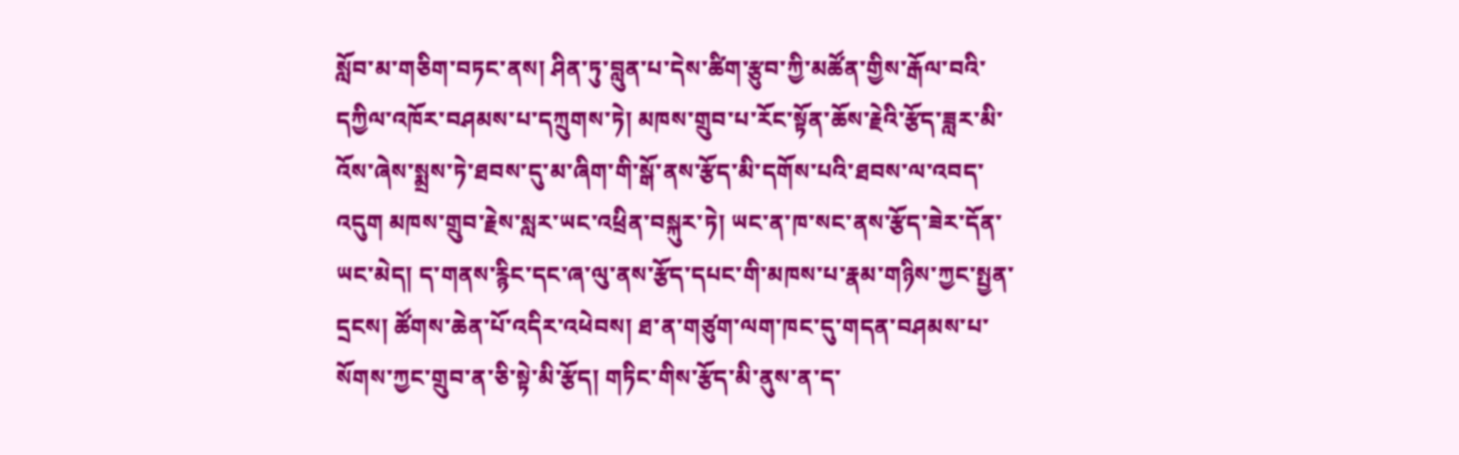སློབ་མ་གཅིག་བཏང་ནས། ཤིན་ཏུ་བླུན་པ་དེས་ཚིག་རྩུབ་ཀྱི་མཚོན་གྱིས་རྒོལ་བའི་དཀྱིལ་འཁོར་བཤམས་པ་དཀྲུགས་ཏེ། མཁས་གྲུབ་པ་རོང་སྟོན་ཆོས་རྗེའི་རྩོད་ཟླར་མི་འོས་ཞེས་སྨྲས་ཏེ་ཐབས་དུ་མ་ཞིག་གི་སྒོ་ནས་རྩོད་མི་དགོས་པའི་ཐབས་ལ་འབད་འདུག མཁས་གྲུབ་རྗེས་སླར་ཡང་འཕྲིན་བསྐུར་ཏེ། ཡང་ན་ཁ་སང་ནས་རྩོད་ཟེར་དོན་ཡང་མེད། ད་གནས་རྙིང་དང་ཞ་ལུ་ནས་རྩོད་དཔང་གི་མཁས་པ་རྣམ་གཉིས་ཀྱང་སྤྱན་དྲངས། ཚོགས་ཆེན་པོ་འདིར་འཕེབས། ཐ་ན་གཙུག་ལག་ཁང་དུ་གདན་བཤམས་པ་སོགས་ཀྱང་གྲུབ་ན་ཅི་སྟེ་མི་རྩོད། གཏིང་གིས་རྩོད་མི་ནུས་ན་ད་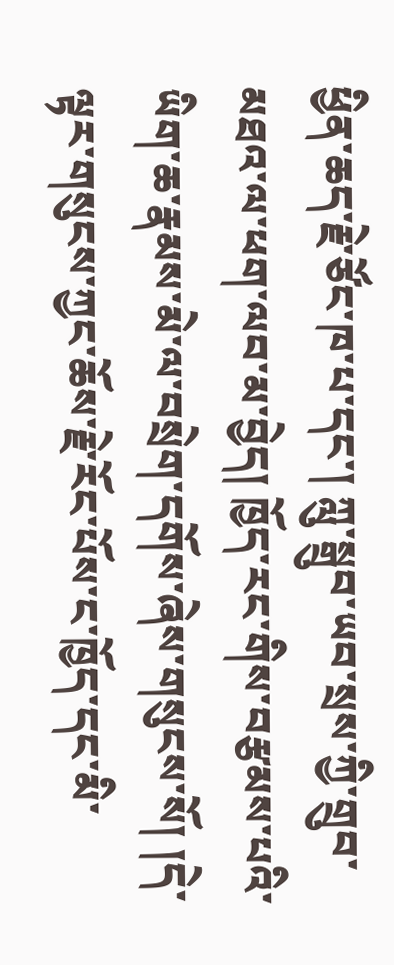ཕྱིན་ཆད་རྗེ་ཙོང་ཁ་པ་དང་། ཀླུ་སྒྲུབ་ཡབ་སྲས་ཀྱི་གྲུབ་མཐའ་ལ་ཕག་ལབ་མ་བྱེད། ཁྱོད་རང་གིས་བརྩམས་པའི་ཡིག་ཆ་རྣམས་མེ་ལ་བསྲེག་དགོས་ཞེས་གསུངས་སོ། །དེ་ལྟར་གསུངས་ཀྱང་ཆོས་རྗེ་རོང་པོས་ང་ཁྱོད་དང་མི་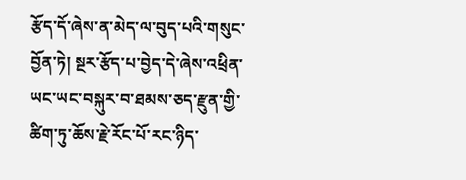རྩོད་དོ་ཞེས་ན་མེད་ལ་བུད་པའི་གསུང་བྱོན་ཏེ། སྔར་རྩོད་པ་བྱེད་དེ་ཞེས་འཕྲིན་ཡང་ཡང་བསྐུར་བ་ཐམས་ཅད་རྫུན་གྱི་ཚིག་ཏུ་ཆོས་རྗེ་རོང་པོ་རང་ཉིད་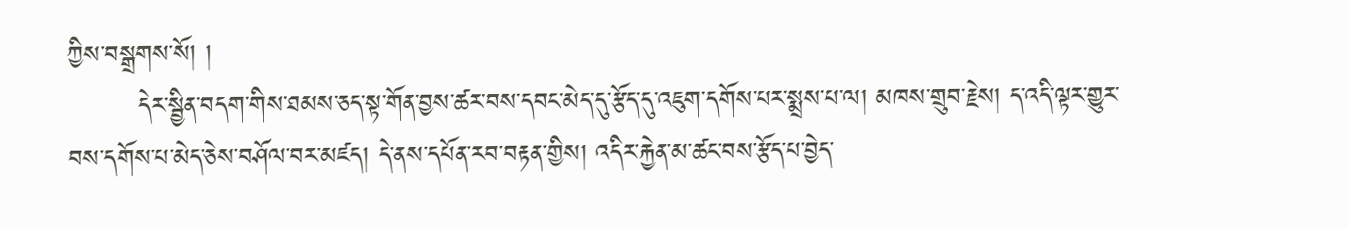ཀྱིས་བསྒྲགས་སོ། །
        དེར་སྦྱིན་བདག་གིས་ཐམས་ཅད་སྟ་གོན་བྱས་ཚར་བས་དབང་མེད་དུ་རྩོད་དུ་འཇུག་དགོས་པར་སྨྲས་པ་ལ། མཁས་གྲུབ་རྗེས། ད་འདི་ལྟར་གྱུར་བས་དགོས་པ་མེད་ཅེས་བཤོལ་བར་མཛད། དེ་ནས་དཔོན་རབ་བརྟན་གྱིས། འདིར་རྐྱེན་མ་ཚང་བས་རྩོད་པ་བྱེད་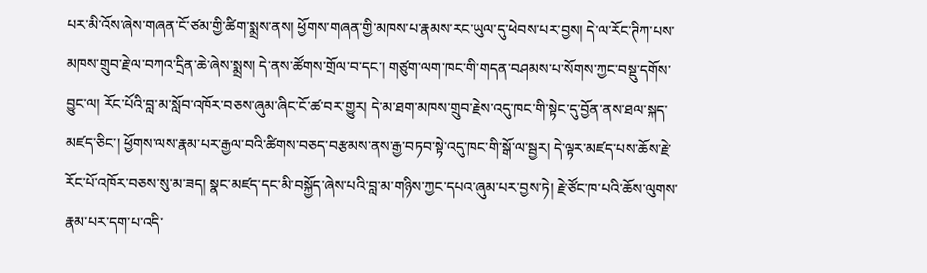པར་མི་འོས་ཞེས་གཞན་ངོ་ཙམ་གྱི་ཚིག་སྨྲས་ནས། ཕྱོགས་གཞན་གྱི་མཁས་པ་རྣམས་རང་ཡུལ་དུ་ཕེབས་པར་བྱས། དེ་ལ་རོང་ཊིཀ་པས་མཁས་གྲུབ་རྗེ་ལ་བཀའ་དྲིན་ཆེ་ཞེས་སྨྲས། དེ་ནས་ཚོགས་གྲོལ་བ་དང་། གཙུག་ལག་ཁང་གི་གདན་བཤམས་པ་སོགས་ཀྱང་བསྡུ་དགོས་བྱུང་ལ། རོང་པོའི་བླ་མ་སློབ་འཁོར་བཅས་ཞུམ་ཞིང་ངོ་ཚ་བར་གྱུར། དེ་མ་ཐག་མཁས་གྲུབ་རྗེས་འདུ་ཁང་གི་སྟེང་དུ་བྱོན་ནས་ཐལ་སྐད་མཛད་ཅིང་། ཕྱོགས་ལས་རྣམ་པར་རྒྱལ་བའི་ཚིགས་བཅད་བརྩམས་ནས་རྒྱ་བཏབ་སྟེ་འདུ་ཁང་གི་སྒོ་ལ་སྦྱར། དེ་ལྟར་མཛད་པས་ཆོས་རྗེ་རོང་པོ་འཁོར་བཅས་སུ་མ་ཟད། སྣང་མཛད་དང་མི་བསྐྱོད་ཞེས་པའི་བླ་མ་གཉིས་ཀྱང་དཔའ་ཞུམ་པར་བྱས་ཏེ། རྗེ་ཙོང་ཁ་པའི་ཆོས་ལུགས་རྣམ་པར་དག་པ་འདི་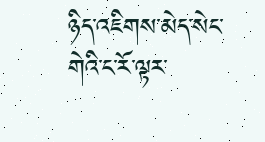ཉིད་འཇིགས་མེད་སེང་གེའི་ང་རོ་ལྟར་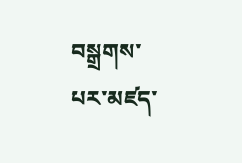བསྒྲགས་པར་མཛད་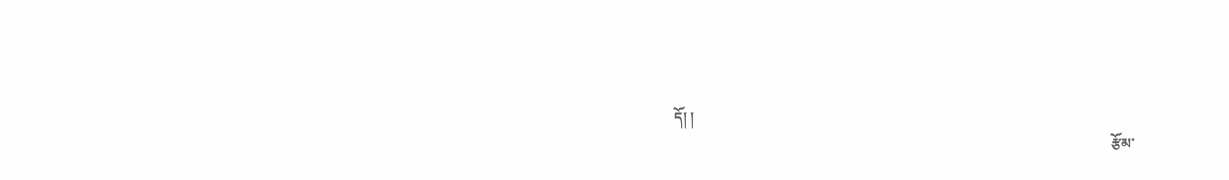དོ། །
                                                                                                                        རྩོམ་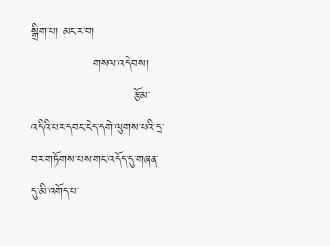སྒྲིག་པ། མང་ར་བ།
               གསལ་འདེབས།
                         རྩོམ་འདིའི་པར་དབང་ངེད་དགེ་ལུགས་པའི་དྲ་བར་གཏོགས་པས་གང་འདོད་དུ་གཞན་དུ་མི་འགོད་པ་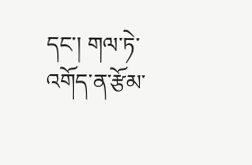དང་། གལ་ཏེ་འགོད་ན་རྩོམ་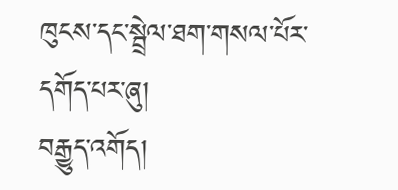ཁུངས་དང་སྦྲེལ་ཐག་གསལ་པོར་དགོད་པར་ཞུ།
བརྒྱུད་འགོད།